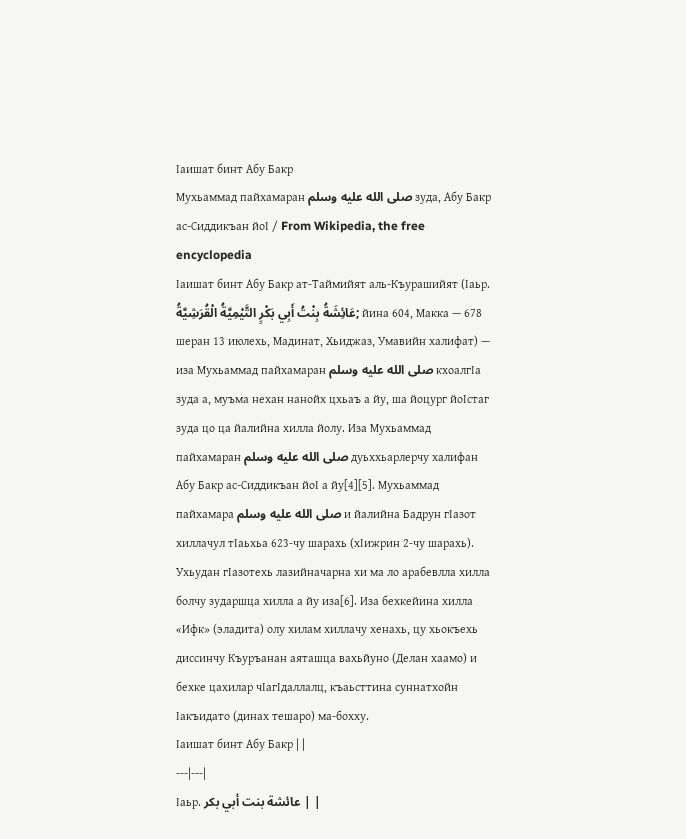Ӏаишат бинт Абу Бакр
Мухьаммад пайхамаран صلى الله عليه وسلم зуда, Абу Бакр ас-Сиддикъан йоӀ / From Wikipedia, the free encyclopedia
Ӏаишат бинт Абу Бакр ат-Таймийят аль-Къурашийят (Ӏаьр. عَائِشَةُ بِنْتُ أَبِي بَكْرٍ التَّيْمِيَّةُ الْقُرَشِيَّةُ; йина 604, Макка — 678 шеран 13 июлехь, Мадинат, Хьиджаз, Умавийн халифат) — иза Мухьаммад пайхамаран صلى الله عليه وسلم кхоалгӀа зуда а, муъма нехан нанойх цхьаъ а йу, ша йоцург йоӀстаг зуда цо ца йалийна хилла йолу. Иза Мухьаммад пайхамаран صلى الله عليه وسلم дуьххьарлерчу халифан Абу Бакр ас-Сиддикъан йоӀ а йу[4][5]. Мухьаммад пайхамара صلى الله عليه وسلم и йалийна Бадрун гӀазот хиллачул тӀаьхьа 623-чу шарахь (хӀижрин 2-чу шарахь). Ухьудан гӀазотехь лазийначарна хи ма ло арабевлла хилла болчу зударшца хилла а йу иза[6]. Иза бехкейина хилла «Ифк» (эладита) олу хилам хиллачу хенахь, цу хьокъехь диссинчу Къуръанан аяташца вахьйуно (Делан хаамо) и бехке цахилар чӀагӀдаллалц, къаьсттина суннатхойн Ӏакъидато (динах тешаро) ма-бохху.
Ӏаишат бинт Абу Бакр | |
---|---|
Ӏаьр. عائشة بنت أبي بكر | |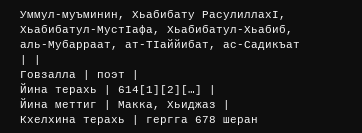Уммул-муъминин, Хьабибату РасулиллахӀ, Хьабибатул-МустӀафа, Хьабибатул-Хьабиб, аль-Мубарраат, ат-ТӀаййибат, ас-Садикъат | |
Говзалла | поэт |
Йина терахь | 614[1][2][…] |
Йина меттиг | Макка, Хьиджаз |
Кхелхина терахь | гергга 678 шеран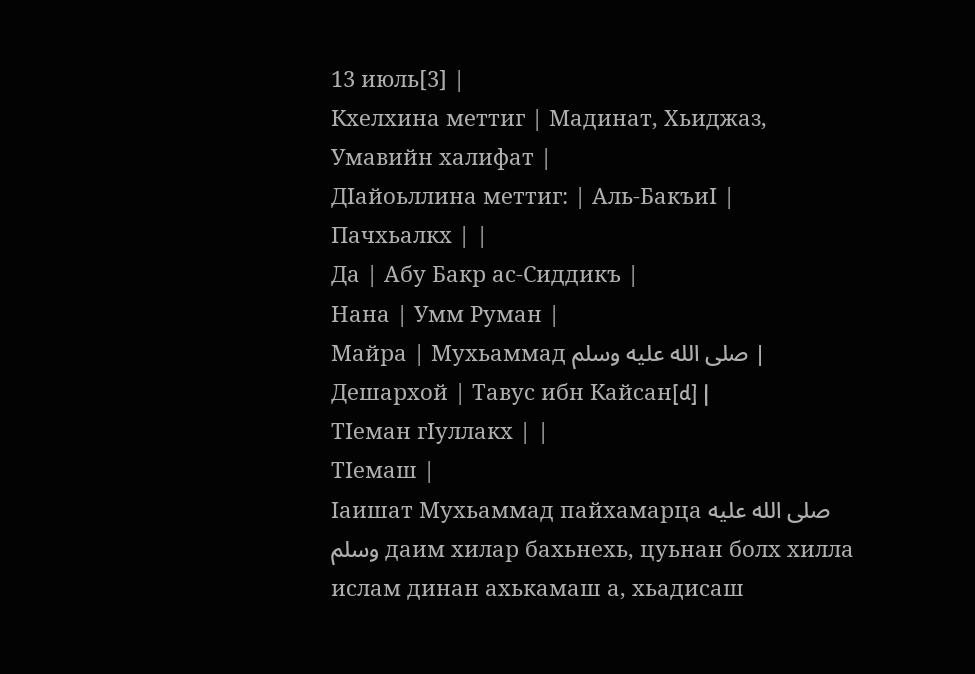13 июль[3] |
Кхелхина меттиг | Мадинат, Хьиджаз, Умавийн халифат |
ДӀайоьллина меттиг: | Аль-БакъиӀ |
Пачхьалкх | |
Да | Абу Бакр ас-Сиддикъ |
Нана | Умм Руман |
Майра | Мухьаммад صلى الله عليه وسلم |
Дешархой | Тавус ибн Кайсан[d] |
ТӀеман гӀуллакх | |
ТӀемаш |
Ӏаишат Мухьаммад пайхамарца صلى الله عليه وسلم даим хилар бахьнехь, цуьнан болх хилла ислам динан ахькамаш а, хьадисаш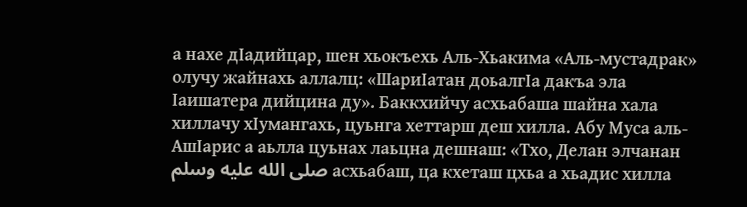а нахе дӀадийцар, шен хьокъехь Аль-Хьакима «Аль-мустадрак» олучу жайнахь аллалц: «ШариӀатан доьалгӀа дакъа эла Ӏаишатера дийцина ду». Баккхийчу асхьабаша шайна хала хиллачу хӀумангахь, цуьнга хеттарш деш хилла. Абу Муса аль-АшӀарис а аьлла цуьнах лаьцна дешнаш: «Тхо, Делан элчанан صلى الله عليه وسلم асхьабаш, ца кхеташ цхьа а хьадис хилла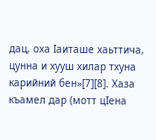дац, оха Ӏаиташе хаьттича, цунна и хууш хилар тхуна карийний бен»[7][8]. Хаза къамел дар (мотт цӀена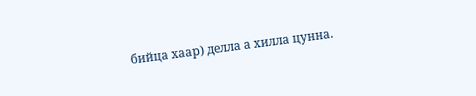бийца хаар) делла а хилла цунна.